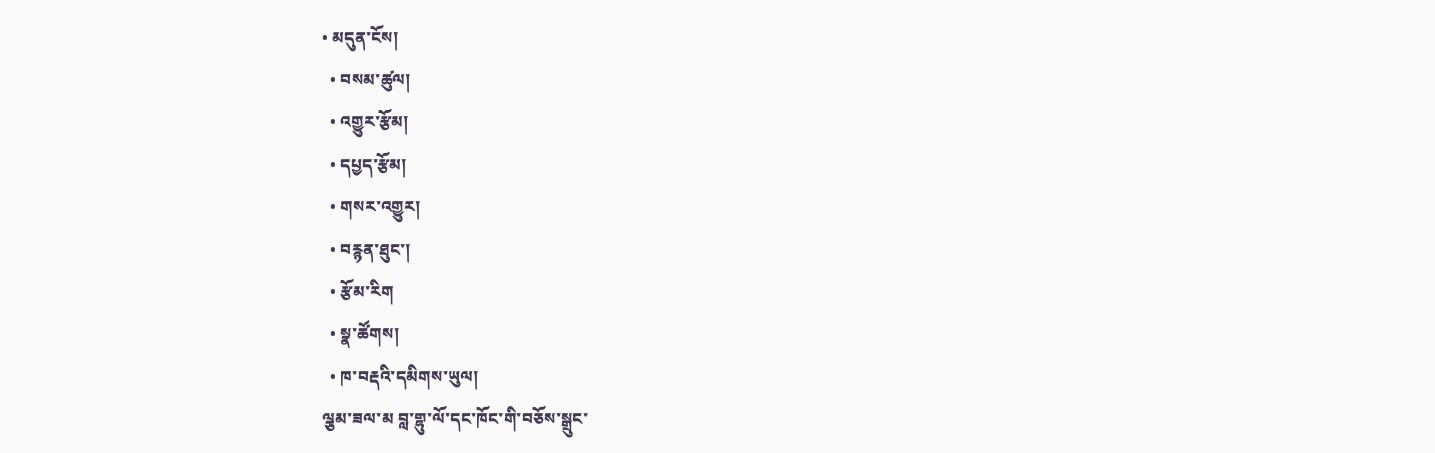• མདུན་ངོས།
  • བསམ་ཚུལ།
  • འགྱུར་རྩོམ།
  • དཔྱད་རྩོམ།
  • གསར་འགྱུར།
  • བརྙན་ཐུང་།
  • རྩོམ་རིག
  • སྣ་ཚོགས།
  • ཁ་བརྡའི་དམིགས་ཡུལ།
ལྕམ་ཟལ་མ བླ་གྷུ་ལོ་དང་ཁོང་གི་བཅོས་སྒྲུང་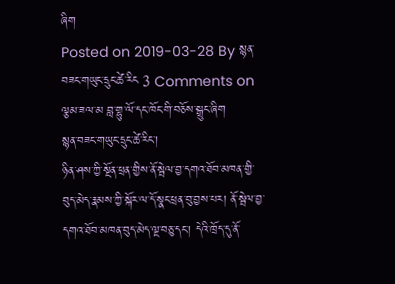ཞིག
Posted on 2019-03-28 By སྙན་བཟང་གཡུང་དྲུང་ཚེ་རིང 3 Comments on ལྕམ་ཟལ་མ བླ་གྷུ་ལོ་དང་ཁོང་གི་བཅོས་སྒྲུང་ཞིག
སྙན་བཟང་གཡུང་དྲུང་ཚེ་རིང་།
ཉིན་ཤས་ཀྱི་སྔོན་ཕྲན་གྱིས་ནོ་སྦེལ་བྱ་དགའ་ཐོབ་མཁན་གྱི་བུད་མེད་རྣམས་ཀྱི་སྐོར་ལ་དོ་སྣང་ཕྲན་བུ་བྱས་པར། ནོ་སྦེལ་བྱ་དགའ་ཐོབ་མཁན་བུད་མེད་ལྔ་བཅུ་དང་། དེའི་ཁྲོད་དུ་ནོ་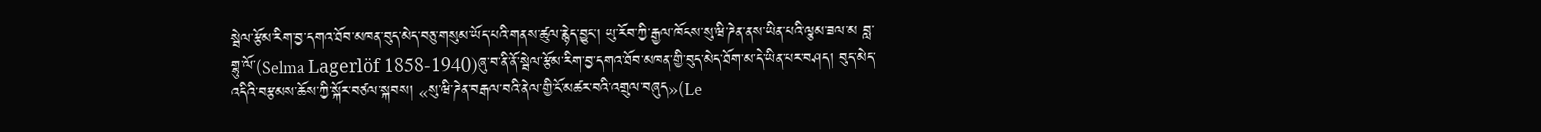སྦེལ་རྩོམ་རིག་བྱ་དགའ་ཐོབ་མཁན་བུད་མེད་བཅུ་གསུམ་ཡོད་པའི་གནས་ཚུལ་རྙེད་བྱུང་། ཡུ་རོབ་ཀྱི་རྒྱལ་ཁོངས་སུ་ཝི་ཌེན་ནས་ཡིན་པའི་ལྕམ་ཟལ་མ བླ་གྷུ་ལོ་(Selma Lagerlöf 1858-1940)ཞུ་བ་ནི་ནོ་སྦེལ་རྩོམ་རིག་བྱ་དགའ་ཐོབ་མཁན་གྱི་བུད་མེད་ཐོག་མ་དེ་ཡིན་པར་བཤད། བུད་མེད་འདིའི་བརྩམས་ཆོས་ཀྱི་སྐོར་བཙལ་སྐབས། «སུ་ཝི་ཌེན་བརྒལ་བའི་ནེལ་གྱི་ངོ་མཚར་བའི་འགྲུལ་བཞུད»(Le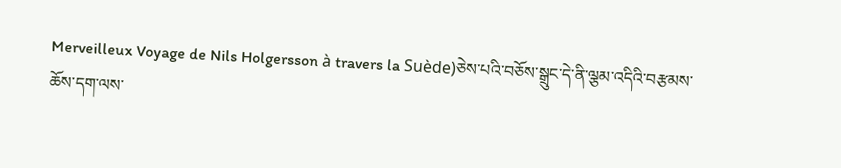Merveilleux Voyage de Nils Holgersson à travers la Suède)ཅེས་པའི་བཅོས་སྒྲུང་དེ་ནི་ལྕམ་འདིའི་བརྩམས་ཆོས་དག་ལས་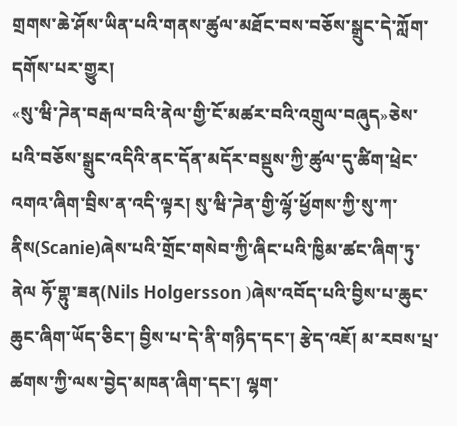གྲགས་ཆེ་ཤོས་ཡིན་པའི་གནས་ཚུལ་མཐོང་བས་བཅོས་སྒྲུང་དེ་ཀློག་དགོས་པར་གྱུར།
«སུ་ཝི་ཌེན་བརྒལ་བའི་ནེལ་གྱི་ངོ་མཚར་བའི་འགྲུལ་བཞུད»ཅེས་པའི་བཅོས་སྒྲུང་འདིའི་ནང་དོན་མདོར་བསྡུས་ཀྱི་ཚུལ་དུ་ཚིག་ཕྲེང་འགའ་ཞིག་བྲིས་ན་འདི་ལྟར། སུ་ཝི་ཌེན་གྱི་ལྷོ་ཕྱོགས་ཀྱི་སུ་ཀ་ནིས(Scanie)ཞེས་པའི་གྲོང་གསེབ་ཀྱི་ཞིང་པའི་ཁྱིམ་ཚང་ཞིག་ཏུ་ནེལ ཧོ་གྷུ་ཟན(Nils Holgersson )ཞེས་འབོད་པའི་བྱིས་པ་ཆུང་ཆུང་ཞིག་ཡོད་ཅིང་། བྱིས་པ་དེ་ནི་གཉིད་དང་། རྩེད་འཇོ། མ་རབས་པྲ་ཚགས་ཀྱི་ལས་བྱེད་མཁན་ཞིག་དང་། ལྷག་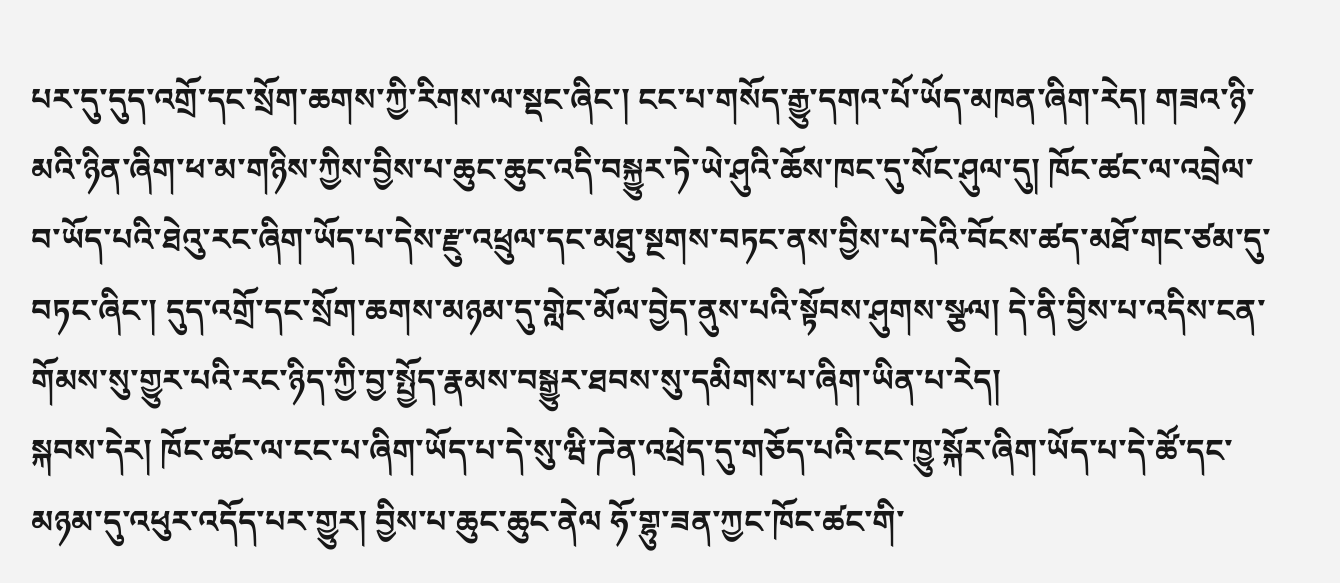པར་དུ་དུད་འགྲོ་དང་སྲོག་ཆགས་ཀྱི་རིགས་ལ་སྡང་ཞིང་། ངང་པ་གསོད་རྒྱུ་དགའ་པོ་ཡོད་མཁན་ཞིག་རེད། གཟའ་ཉི་མའི་ཉིན་ཞིག་ཕ་མ་གཉིས་ཀྱིས་བྱིས་པ་ཆུང་ཆུང་འདི་བསྐྱུར་ཏེ་ཡེ་ཤུའི་ཆོས་ཁང་དུ་སོང་ཤུལ་དུ། ཁོང་ཚང་ལ་འབྲེལ་བ་ཡོད་པའི་ཐེའུ་རང་ཞིག་ཡོད་པ་དེས་རྫུ་འཕྲུལ་དང་མཐུ་སྔགས་བཏང་ནས་བྱིས་པ་དེའི་བོངས་ཚད་མཐོ་གང་ཙམ་དུ་བཏང་ཞིང་། དུད་འགྲོ་དང་སྲོག་ཆགས་མཉམ་དུ་གླེང་མོལ་བྱེད་ནུས་པའི་སྟོབས་ཤུགས་སྩལ། དེ་ནི་བྱིས་པ་འདིས་ངན་གོམས་སུ་གྱུར་པའི་རང་ཉིད་ཀྱི་བྱ་སྤྱོད་རྣམས་བསྒྱུར་ཐབས་སུ་དམིགས་པ་ཞིག་ཡིན་པ་རེད།
སྐབས་དེར། ཁོང་ཚང་ལ་ངང་པ་ཞིག་ཡོད་པ་དེ་སུ་ཝི་ཌེན་འཕྲེད་དུ་གཅོད་པའི་ངང་ཁྱུ་སྐོར་ཞིག་ཡོད་པ་དེ་ཚོ་དང་མཉམ་དུ་འཕུར་འདོད་པར་གྱུར། བྱིས་པ་ཆུང་ཆུང་ནེལ ཧོ་གྷུ་ཟན་ཀྱང་ཁོང་ཚང་གི་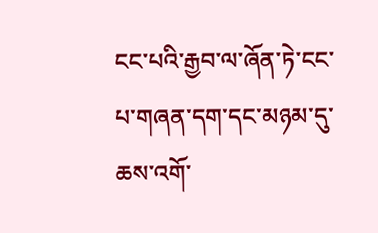ངང་པའི་རྒྱབ་ལ་ཞོན་ཏེ་ངང་པ་གཞན་དག་དང་མཉམ་དུ་ཆས་འགོ་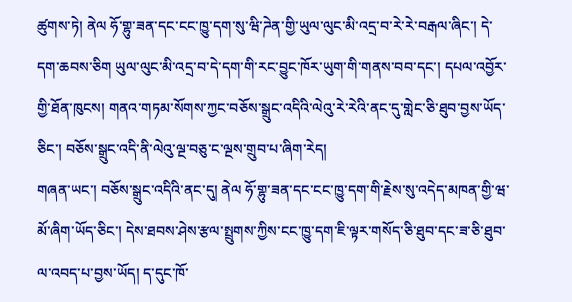ཚུགས་ཏེ། ནེལ ཧོ་གྷུ་ཟན་དང་ངང་ཁྱུ་དག་སུ་ཝི་ཌེན་གྱི་ཡུལ་ལུང་མི་འདྲ་བ་རེ་རེ་བརྒལ་ཞིང་། དེ་དག་ཆབས་ཅིག ཡུལ་ལུང་མི་འདྲ་བ་དེ་དག་གི་རང་བྱུང་ཁོར་ཡུག་གི་གནས་བབ་དང་། དཔལ་འབྱོར་གྱི་ཐོན་ཁུངས། གནའ་གཏམ་སོགས་ཀྱང་བཅོས་སྒྲུང་འདིའི་ལེའུ་རེ་རེའི་ནང་དུ་གླེང་ཅི་ཐུབ་བྱས་ཡོད་ཅིང་། བཅོས་སྒྲུང་འདི་ནི་ལེའུ་ལྔ་བཅུ་ང་ལྔས་གྲུབ་པ་ཞིག་རེད།
གཞན་ཡང་། བཅོས་སྒྲུང་འདིའི་ནང་དུ། ནེལ ཧོ་གྷུ་ཟན་དང་ངང་ཁྱུ་དག་གི་རྗེས་སུ་འདེད་མཁན་གྱི་ཝ་མོ་ཞིག་ཡོད་ཅིང་། དེས་ཐབས་ཤེས་རྩལ་སྤྲུགས་ཀྱིས་ངང་ཁྱུ་དག་ཇི་ལྟར་གསོད་ཅི་ཐུབ་དང་ཟ་ཅི་ཐུབ་ལ་འབད་པ་བྱས་ཡོད། ད་དུང་ཁོ་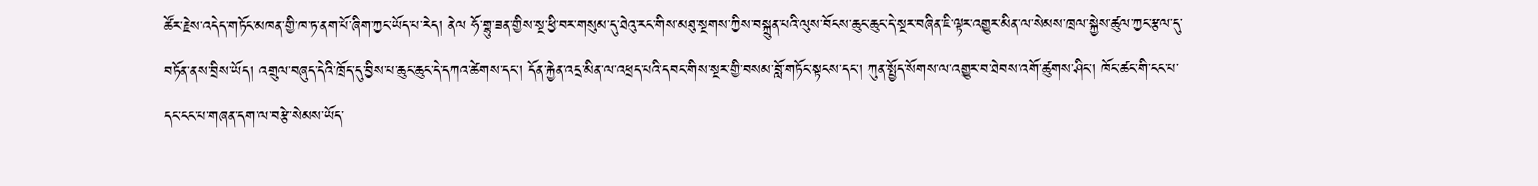ཚོར་རྗེས་འདེད་གཏོང་མཁན་གྱི་ཁ་ཏ་ནག་པོ་ཞིག་ཀྱང་ཡོད་པ་རེད། ནེལ ཧོ་གྷུ་ཟན་གྱིས་སྔ་ཕྱི་བར་གསུམ་དུ་ཐེའུ་རང་གིས་མཐུ་སྔགས་ཀྱིས་བསྐྲུན་པའི་ལུས་བོངས་ཆུང་ཆུང་དེ་སྔར་བཞིན་ཇི་ལྟར་འགྱུར་མིན་ལ་སེམས་ཁྲལ་སྐྱེས་ཚུལ་ཀྱང་རྩལ་དུ་བཏོན་ནས་བྲིས་ཡོད། འགྲུལ་བཞུད་དེའི་ཁྲོད་དུ་བྱིས་པ་ཆུང་ཆུང་དེ་དཀའ་ཚེགས་དང་། དོན་རྐྱེན་འདྲ་མིན་ལ་འཕྲད་པའི་དབང་གིས་སྔར་གྱི་བསམ་བློ་གཏོང་སྟངས་དང་། ཀུན་སྤྱོད་སོགས་ལ་འགྱུར་བ་ཐེབས་འགོ་ཚུགས་ཤིང་། ཁོང་ཚང་གི་ངང་པ་དང་ངང་པ་གཞན་དག་ལ་བརྩེ་སེམས་ཡོད་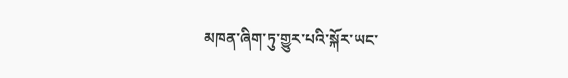མཁན་ཞིག་ཏུ་གྱུར་པའི་སྐོར་ཡང་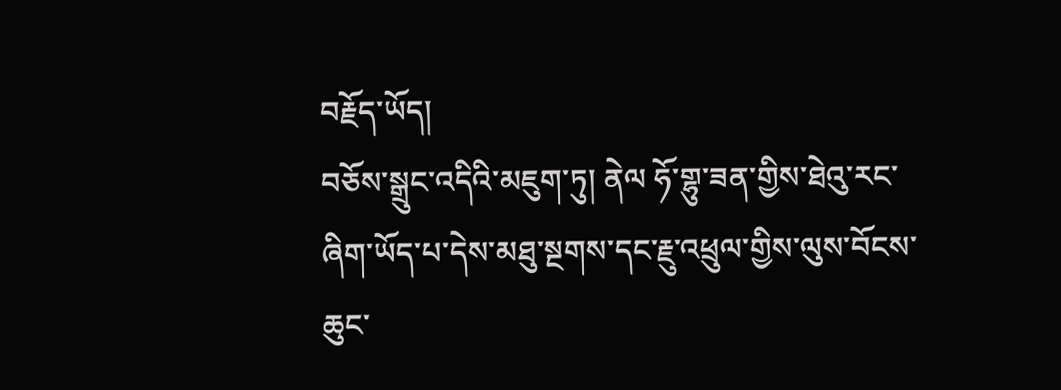བརྗོད་ཡོད།
བཅོས་སྒྲུང་འདིའི་མཇུག་ཏུ། ནེལ ཧོ་གྷུ་ཟན་གྱིས་ཐེའུ་རང་ཞིག་ཡོད་པ་དེས་མཐུ་སྔགས་དང་རྗུ་འཕྲུལ་གྱིས་ལུས་བོངས་ཆུང་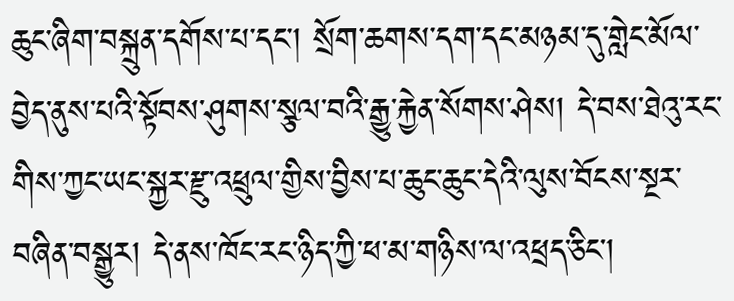ཆུང་ཞིག་བསྐྲུན་དགོས་པ་དང་། སྲོག་ཆགས་དག་དང་མཉམ་དུ་གླེང་མོལ་བྱེད་ནུས་པའི་སྟོབས་ཤུགས་སྩལ་བའི་རྒྱུ་རྐྱེན་སོགས་ཤེས། དེ་བས་ཐེའུ་རང་གིས་ཀྱང་ཡང་སྐྱར་རྫུ་འཕྲུལ་གྱིས་བྱིས་པ་ཆུང་ཆུང་དེའི་ལུས་བོངས་སྔར་བཞིན་བསྒྱུར། དེ་ནས་ཁོང་རང་ཉིད་ཀྱི་ཕ་མ་གཉིས་ལ་འཕྲད་ཅིང་།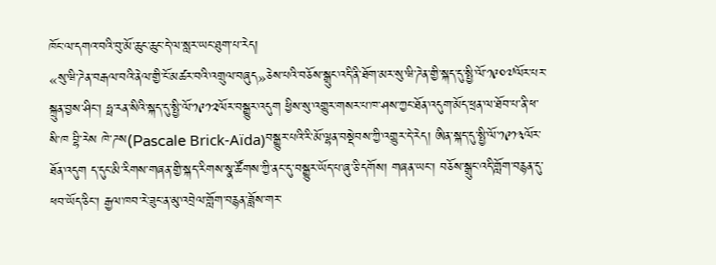ཁོང་ལ་དགའ་བའི་བུ་མོ་ཆུང་ཆུང་དེ་ལ་སླར་ཡང་ཐུག་པ་རེད།
«སུ་ཝི་ཌེན་བརྒལ་བའི་ནེལ་གྱི་ངོ་མཚར་བའི་འགྲུལ་བཞུད»ཅེས་པའི་བཅོས་སྒྲུང་འདི་ནི་ཐོག་མར་སུ་ཝི་ཌེན་གྱི་སྐད་དུ་སྤྱི་ལོ་༡༩༠༧ལོར་པར་སྐྲུན་བྱས་ཤིང་། ཧྥ་རན་སིའི་སྐད་དུ་སྤྱི་ལོ་༡༩༡༢ལོར་བསྒྱུར་འདུག ཕྱིས་སུ་འགྱུར་གསར་པ་ཁ་ཤས་ཀྱང་ཐོན་འདུག་མོད་ཕྲན་ལ་ཐོབ་པ་ནི་ཕ་སི་ཁ བྷི་རེས ཁེ་ཌས(Pascale Brick-Aïda)བསྒྱུར་པའི་རི་མོ་ལྷན་བསྡེབས་ཀྱི་འགྱུར་དེ་རེད། ཨིན་སྐད་དུ་སྤྱི་ལོ་༡༩༡༣ལོར་ཐོན་འདུག ད་དུང་མི་རིགས་གཞན་གྱི་སྐད་རིགས་སྣ་ཚོགས་ཀྱི་ནང་དུ་བསྒྱུར་ཡོད་པ་ཞུ་ཅི་དགོས། གཞན་ཡང་། བཅོས་སྒྲུང་འདི་གློག་བརྙན་དུ་ཕབ་ཡོད་ཅིང་། རྒྱལ་ཁབ་རེ་ཟུང་ན་མུ་འབྲེལ་གློག་བརྙན་ཟློས་གར་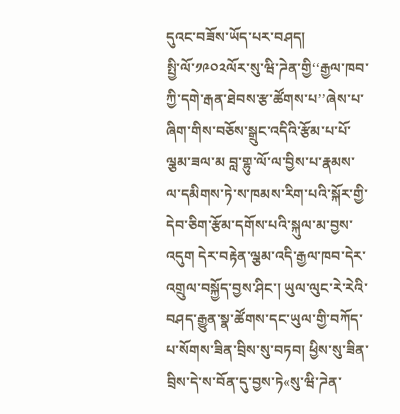དུའང་བཟོས་ཡོད་པར་བཤད།
སྤྱི་ལོ་༡༩༠༢ལོར་སུ་ཝི་ཌེན་གྱི‘‘རྒྱལ་ཁབ་ཀྱི་དགེ་རྒན་ཐེབས་རྩ་ཚོགས་པ’’ཞེས་པ་ཞིག་གིས་བཅོས་སྒྲུང་འདིའི་རྩོམ་པ་པོ་ལྕམ་ཟལ་མ བླ་གྷུ་ལོ་ལ་བྱིས་པ་རྣམས་ལ་དམིགས་ཏེ་ས་ཁམས་རིག་པའི་སྐོར་གྱི་དེབ་ཅིག་རྩོམ་དགོས་པའི་སྐུལ་མ་བྱས་འདུག དེར་བརྟེན་ལྕམ་འདི་རྒྱལ་ཁབ་དེར་འགྲུལ་བསྐྱོད་བྱས་ཤིང་། ཡུལ་ལུང་རེ་རེའི་བཤད་རྒྱུན་སྣ་ཚོགས་དང་ཡུལ་གྱི་བཀོད་པ་སོགས་ཟིན་བྲིས་སུ་བཏབ། ཕྱིས་སུ་ཟིན་བྲིས་དེ་ས་བོན་དུ་བྱས་ཏེ«སུ་ཝི་ཌེན་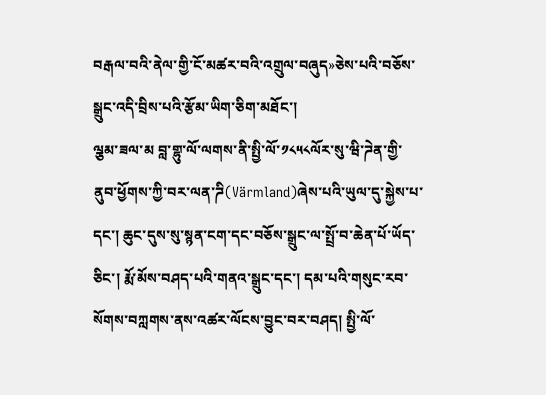བརྒལ་བའི་ནེལ་གྱི་ངོ་མཚར་བའི་འགྲུལ་བཞུད»ཅེས་པའི་བཅོས་སྒྲུང་འདི་བྲིས་པའི་རྩོམ་ཡིག་ཅིག་མཐོང་།
ལྕམ་ཟལ་མ བླ་གྷུ་ལོ་ལགས་ནི་སྤྱི་ལོ་༡༨༥༨ལོར་སུ་ཝི་ཌེན་གྱི་ནུབ་ཕྱོགས་ཀྱི་བར་ལན་ཌི(Värmland)ཞེས་པའི་ཡུལ་དུ་སྐྱེས་པ་དང་། ཆུང་དུས་སུ་སྙན་ངག་དང་བཅོས་སྒྲུང་ལ་སྤྲོ་བ་ཆེན་པོ་ཡོད་ཅིང་། རྨོ་མོས་བཤད་པའི་གནའ་སྒྲུང་དང་། དམ་པའི་གསུང་རབ་སོགས་བཀླགས་ནས་འཚར་ལོངས་བྱུང་བར་བཤད། སྤྱི་ལོ་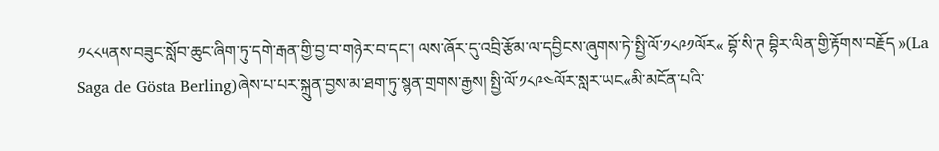༡༨༨༥ནས་བཟུང་སློབ་ཆུང་ཞིག་ཏུ་དགེ་རྒན་གྱི་བྱ་བ་གཉེར་བ་དང་། ལས་ཞོར་དུ་འབྲི་རྩོམ་ལ་དབྱིངས་ཞུགས་ཏེ་སྤྱི་ལོ་༡༨༩༡ལོར« བྷོ་སི་ཊ བྷིར་ལིན་གྱི་རྟོགས་བརྗོད »(La Saga de Gösta Berling)ཞེས་པ་པར་སྐྲུན་བྱས་མ་ཐག་ཏུ་སྙན་གྲགས་རྒྱས། སྤྱི་ལོ་༡༨༩༤ལོར་སླར་ཡང«མི་མངོན་པའི་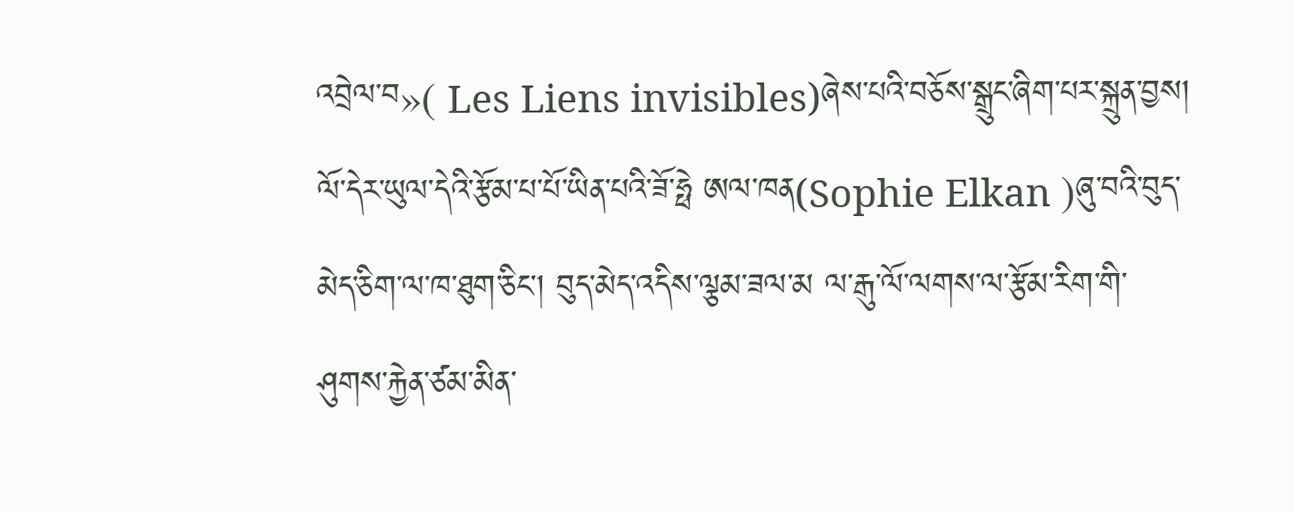འབྲེལ་བ»( Les Liens invisibles)ཞེས་པའི་བཅོས་སྒྲུང་ཞིག་པར་སྐྲུན་བྱས། ལོ་དེར་ཡུལ་དེའི་རྩོམ་པ་པོ་ཡིན་པའི་ཟོ་ཧྥེ ཨལ་ཁན(Sophie Elkan )ཞུ་བའི་བུད་མེད་ཅིག་ལ་ཁ་ཐུག་ཅིང་། བུད་མེད་འདིས་ལྕམ་ཟལ་མ ལ་རྒུ་ལོ་ལགས་ལ་རྩོམ་རིག་གི་ཤུགས་རྐྱེན་ཙམ་མིན་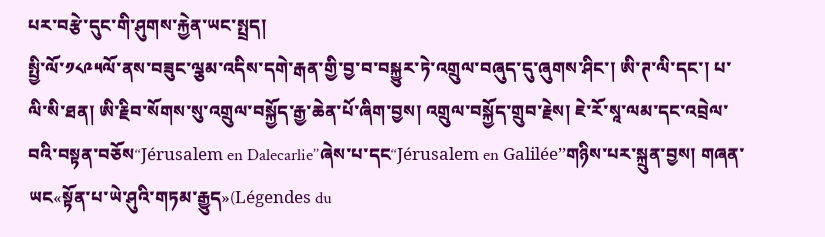པར་བརྩེ་དུང་གི་ཤུགས་རྐྱེན་ཡང་སྤྲད།
སྤྱི་ལོ་༡༨༩༥ལོ་ནས་བཟུང་ལྕམ་འདིས་དགེ་རྒན་གྱི་བྱ་བ་བསྐྱུར་ཏེ་འགྲུལ་བཞུད་དུ་ཞུགས་ཤིང་། ཨི་ཊ་ལི་དང་། པ་ལི་སི་ཐན། ཨི་རྗིབ་སོགས་སུ་འགྲུལ་བསྐྱོད་རྒྱ་ཆེན་པོ་ཞིག་བྱས། འགྲུལ་བསྐྱོད་གྲུབ་རྗེས། ཇེ་རོ་སཱ་ལམ་དང་འབྲེལ་བའི་བསྟན་བཅོས‘‘Jérusalem en Dalecarlie’’ཞེས་པ་དང‘‘Jérusalem en Galilée’’གཉིས་པར་སྐྲུན་བྱས། གཞན་ཡང«སྟོན་པ་ཡེ་ཤུའི་གཏམ་རྒྱུད»(Légendes du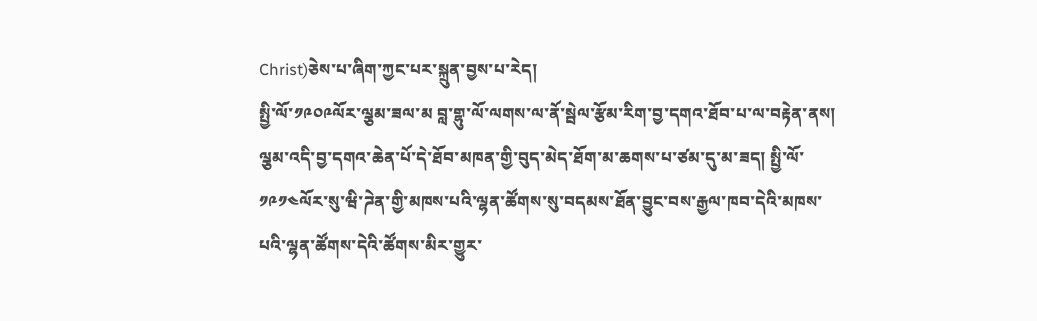Christ)ཅེས་པ་ཞིག་ཀྱང་པར་སྐྲུན་བྱས་པ་རེད།
སྤྱི་ལོ་༡༩༠༩ལོར་ལྕམ་ཟལ་མ བླ་གྷུ་ལོ་ལགས་ལ་ནོ་སྦེལ་རྩོམ་རིག་བྱ་དགའ་ཐོབ་པ་ལ་བརྟེན་ནས། ལྕམ་འདི་བྱ་དགའ་ཆེན་པོ་དེ་ཐོབ་མཁན་གྱི་བུད་མེད་ཐོག་མ་ཆགས་པ་ཙམ་དུ་མ་ཟད། སྤྱི་ལོ་༡༩༡༤ལོར་སུ་ཝི་ཌེན་གྱི་མཁས་པའི་ལྷན་ཚོགས་སུ་བདམས་ཐོན་བྱུང་བས་རྒྱལ་ཁབ་དེའི་མཁས་པའི་ལྷན་ཚོགས་དེའི་ཚོགས་མིར་གྱུར་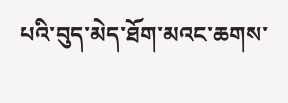པའི་བུད་མེད་ཐོག་མའང་ཆགས་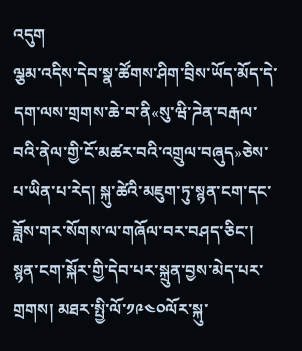འདུག
ལྕམ་འདིས་དེབ་སྣ་ཚོགས་ཤིག་བྲིས་ཡོད་མོད་དེ་དག་ལས་གྲགས་ཆེ་བ་ནི«སུ་ཝི་ཌེན་བརྒལ་བའི་ནེལ་གྱི་ངོ་མཚར་བའི་འགྲུལ་བཞུད»ཅེས་པ་ཡིན་པ་རེད། སྐུ་ཚེའི་མཇུག་ཏུ་སྙན་ངག་དང་ཟློས་གར་སོགས་ལ་གཞོལ་བར་བཤད་ཅིང་། སྙན་ངག་སྐོར་གྱི་དེབ་པར་སྐྲུན་བྱས་མེད་པར་གྲགས། མཐར་སྤྱི་ལོ་༡༩༤༠ལོར་སྐུ་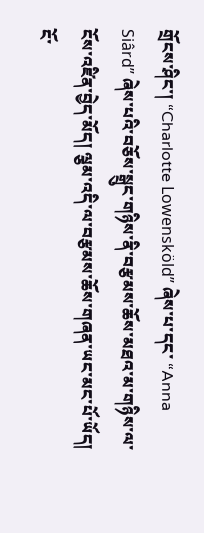གྲོངས་ཤིང་། “Charlotte Lowensköld” ཞེས་པ་དང་ “Anna Siârd” ཞེས་པའི་བཅོས་སྒྲུང་གཉིས་ནི་བརྩམས་ཆོས་མཐའ་མ་གཉིས་ལ་ངོས་འཛིན་བྱེད་མོད། ལྕམ་འདི་ལ་བརྩམས་ཆོས་གཞན་ཡང་མང་པོ་ཡོད།
ངོ་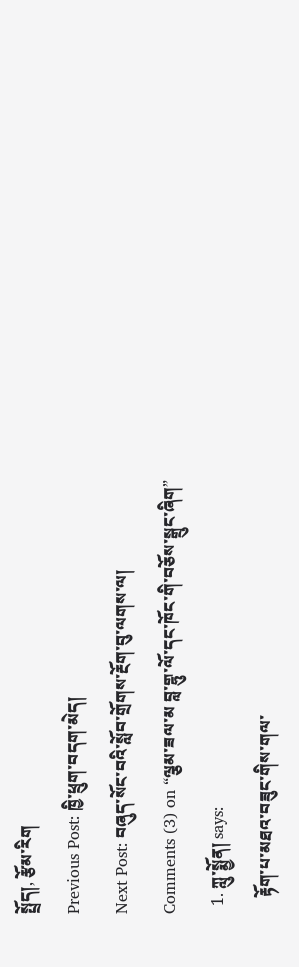སྤྲོད།, རྩོམ་རིག
Previous Post: ཁྱི་ཕྲུག་བདག་མེད།
Next Post: བཞུད་སོང་བའི་སློབ་གྲོགས་རྔོག་བུ་ལགས་ལ།
Comments (3) on “ལྕམ་ཟལ་མ བླ་གྷུ་ལོ་དང་ཁོང་གི་བཅོས་སྒྲུང་ཞིག”
  1. ཀླུ་སྨྱོན། says:
    རྟོག་པ་མཐའ་བཟུང་གིས་གལ་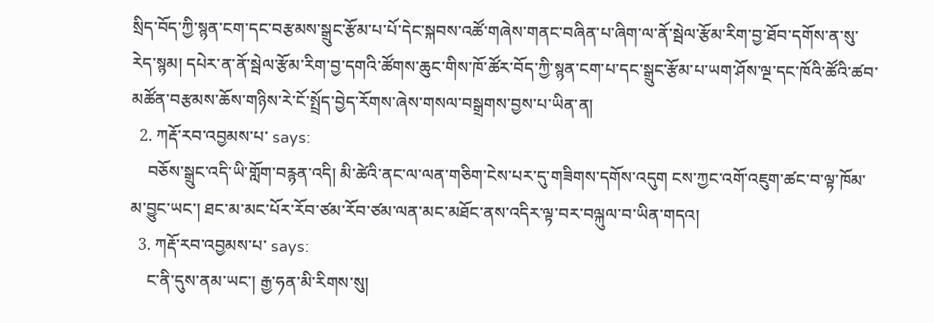སྲིད་བོད་ཀྱི་སྙན་ངག་དང་བརྩམས་སྒྲུང་རྩོམ་པ་པོ་དེང་སྐབས་འཚོ་གཞེས་གནང་བཞིན་པ་ཞིག་ལ་ནོ་སྦེལ་རྩོམ་རིག་བྱ་ཐོབ་དགོས་ན་སུ་རེད་སྙམ། དཔེར་ན་ནོ་སྦེལ་རྩོམ་རིག་བྱ་དགའི་ཚོགས་ཆུང་གིས་ཁོ་ཚོར་བོད་ཀྱི་སྙན་ངག་པ་དང་སྒྲུང་རྩོམ་པ་ཡག་ཤོས་ལྔ་དང་ཁོའི་ཚོའི་ཚབ་མཚོན་བརྩམས་ཆོས་གཉིས་རེ་ངོ་སྤྲོད་བྱེད་རོགས་ཞེས་གསལ་བསྒྲགས་བྱས་པ་ཡིན་ན།
  2. ཀརྡོ་རབ་འབྱམས་པ་ says:
    བཅོས་སྒྲུང་འདི་ཡི་གློག་བརྙན་འདི། མི་ཚེའི་ནང་ལ་ལན་གཅིག་ངེས་པར་དུ་གཟིགས་དགོས་འདུག ངས་ཀྱང་འགོ་འཇུག་ཚང་བ་ལྟ་ཁོམ་མ་བྱུང་ཡང་། ཐང་མ་མང་པོར་རོབ་ཙམ་རོབ་ཙམ་ལན་མང་མཐོང་ནས་འདིར་ལྟ་བར་བལྐུལ་བ་ཡིན་གདའ།
  3. ཀརྡོ་རབ་འབྱམས་པ་ says:
    ང་ནི་དུས་ནམ་ཡང་། རྒྱ་ཧན་མི་རིགས་སུ།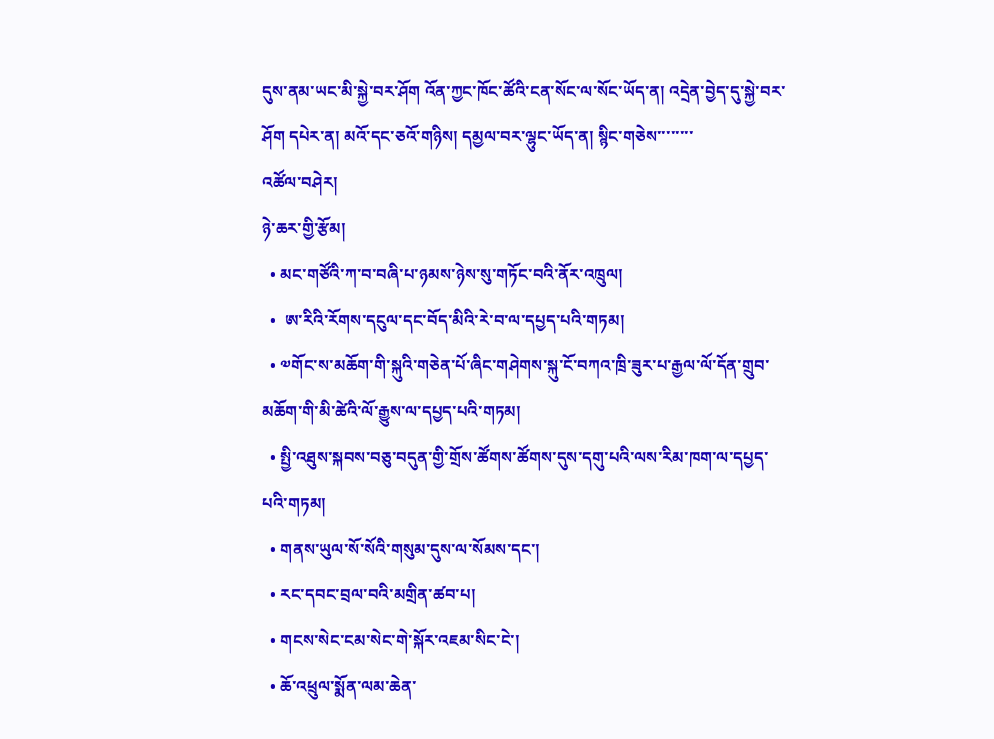དུས་ནམ་ཡང་མི་སྐྱེ་བར་ཤོག འོན་ཀྱང་ཁོང་ཚོའི་ངན་སོང་ལ་སོང་ཡོད་ན། འདྲེན་བྱེད་དུ་སྐྱེ་བར་ཤོག དཔེར་ན། མའོ་དང་ཅའོ་གཉིས། དམྱལ་བར་ལྷུང་ཡོད་ན། སྙིང་གཅེས་་་་་་་་
འཚོལ་བཤེར།
ཉེ་ཆར་གྱི་རྩོམ།
  • མང་གཙོའི་ཀ་བ་བཞི་པ་ཉམས་ཉེས་སུ་གཏོང་བའི་ནོར་འཁྲུལ།
  •  ཨ་རིའི་རོགས་དངུལ་དང་བོད་མིའི་རེ་བ་ལ་དཔྱད་པའི་གཏམ།
  • ༧གོང་ས་མཆོག་གི་སྐུའི་གཅེན་པོ་ཞིང་གཤེགས་སྐུ་ངོ་བཀའ་ཁྲི་ཟུར་པ་རྒྱལ་ལོ་དོན་གྲུབ་མཆོག་གི་མི་ཚེའི་ལོ་རྒྱུས་ལ་དཔྱད་པའི་གཏམ།
  • སྤྱི་འཐུས་སྐབས་བཅུ་བདུན་གྱི་གྲོས་ཚོགས་ཚོགས་དུས་དགུ་པའི་ལས་རིམ་ཁག་ལ་དཔྱད་པའི་གཏམ།
  • གནས་ཡུལ་སོ་སོའི་གསུམ་དུས་ལ་སོམས་དང་།
  • རང་དབང་བྲལ་བའི་མགྲིན་ཚབ་པ།
  • གངས་སེང་ངམ་སེང་གེ་སྐོར་འཇམ་སིང་ངེ་།
  • ཆོ་འཕྲུལ་སྨོན་ལམ་ཆེན་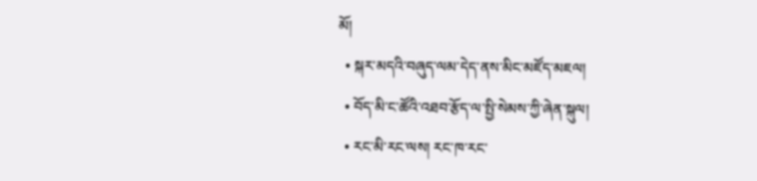མོ།
  • སྐར་མདའི་བཞུད་ལམ་དེད་ནས་མིང་མཛོད་མཇལ།
  • བོད་མི་ང་ཚོའི་འཐབ་རྩོད་ལ་སྤྱི་སེམས་ཀྱི་ཞེན་སྐུལ།
  • རང་མི་རང་ལས། རང་ཁ་རང་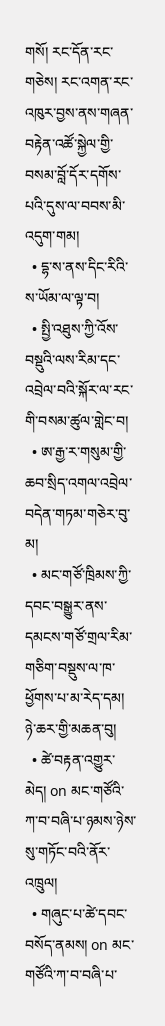གསོ། རང་དོན་རང་གཅེས། རང་འགན་རང་འཁུར་བྱས་ནས་གཞན་བརྟེན་འཚོ་སྐྱེལ་གྱི་བསམ་བློ་དོར་དགོས་པའི་དུས་ལ་བབས་མི་འདུག་གམ།
  • དྷ་ས་ནས་དིང་རིའི་ས་ཡོམ་ལ་ལྟ་བ།
  • སྤྱི་འཐུས་ཀྱི་འོས་བསྡུའི་ལས་རིམ་དང་འབྲེལ་བའི་སྐོར་ལ་རང་གི་བསམ་ཚུལ་གླེང་བ།
  • ཨ་རྒྱ་ར་གསུམ་གྱི་ཆབ་སྲིད་འགལ་འབྲེལ་བདེན་གཏམ་གཅེར་བུ་མ།
  • མང་གཙོ་ཁྲིམས་ཀྱི་དབང་བསྒྱུར་ནས་དམངས་གཙོ་གྲལ་རིམ་གཅིག་བསྡུས་ལ་ཁ་ཕྱོགས་པ་མ་རེད་དམ།
ཉེ་ཆར་གྱི་མཆན་བུ།
  • ཚེ་བརྟན་འགྱུར་མེད། on མང་གཙོའི་ཀ་བ་བཞི་པ་ཉམས་ཉེས་སུ་གཏོང་བའི་ནོར་འཁྲུལ།
  • གཞུང་པ་ཚེ་དབང་བསོད་ནམས། on མང་གཙོའི་ཀ་བ་བཞི་པ་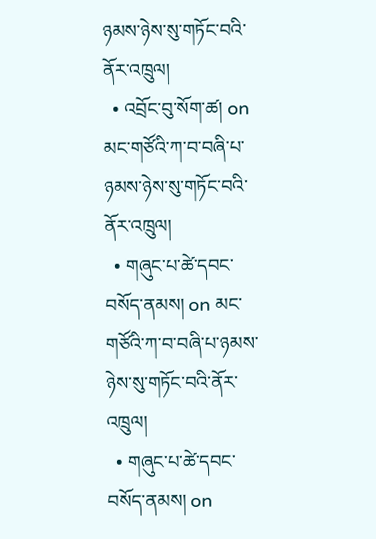ཉམས་ཉེས་སུ་གཏོང་བའི་ནོར་འཁྲུལ།
  • འབྲོང་བུ་སོག་ཚ། on མང་གཙོའི་ཀ་བ་བཞི་པ་ཉམས་ཉེས་སུ་གཏོང་བའི་ནོར་འཁྲུལ།
  • གཞུང་པ་ཚེ་དབང་བསོད་ནམས། on མང་གཙོའི་ཀ་བ་བཞི་པ་ཉམས་ཉེས་སུ་གཏོང་བའི་ནོར་འཁྲུལ།
  • གཞུང་པ་ཚེ་དབང་བསོད་ནམས། on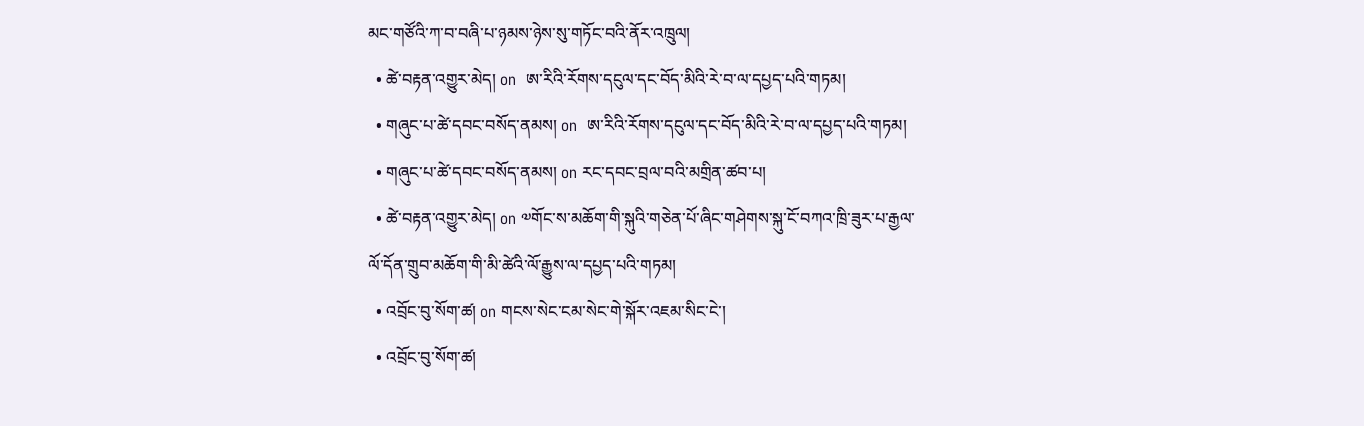མང་གཙོའི་ཀ་བ་བཞི་པ་ཉམས་ཉེས་སུ་གཏོང་བའི་ནོར་འཁྲུལ།
  • ཚེ་བརྟན་འགྱུར་མེད། on  ཨ་རིའི་རོགས་དངུལ་དང་བོད་མིའི་རེ་བ་ལ་དཔྱད་པའི་གཏམ།
  • གཞུང་པ་ཚེ་དབང་བསོད་ནམས། on  ཨ་རིའི་རོགས་དངུལ་དང་བོད་མིའི་རེ་བ་ལ་དཔྱད་པའི་གཏམ།
  • གཞུང་པ་ཚེ་དབང་བསོད་ནམས། on རང་དབང་བྲལ་བའི་མགྲིན་ཚབ་པ།
  • ཚེ་བརྟན་འགྱུར་མེད། on ༧གོང་ས་མཆོག་གི་སྐུའི་གཅེན་པོ་ཞིང་གཤེགས་སྐུ་ངོ་བཀའ་ཁྲི་ཟུར་པ་རྒྱལ་ལོ་དོན་གྲུབ་མཆོག་གི་མི་ཚེའི་ལོ་རྒྱུས་ལ་དཔྱད་པའི་གཏམ།
  • འབྲོང་བུ་སོག་ཚ། on གངས་སེང་ངམ་སེང་གེ་སྐོར་འཇམ་སིང་ངེ་།
  • འབྲོང་བུ་སོག་ཚ།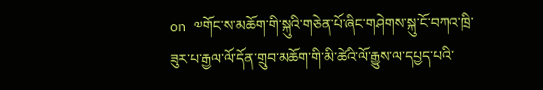on ༧གོང་ས་མཆོག་གི་སྐུའི་གཅེན་པོ་ཞིང་གཤེགས་སྐུ་ངོ་བཀའ་ཁྲི་ཟུར་པ་རྒྱལ་ལོ་དོན་གྲུབ་མཆོག་གི་མི་ཚེའི་ལོ་རྒྱུས་ལ་དཔྱད་པའི་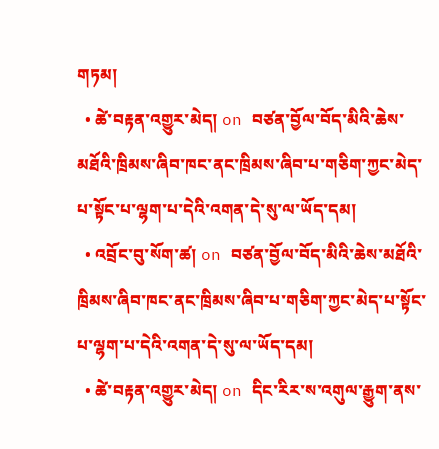གཏམ།
  • ཚེ་བརྟན་འགྱུར་མེད། on བཙན་བྱོལ་བོད་མིའི་ཆེས་མཐོའི་ཁྲིམས་ཞིབ་ཁང་ནང་ཁྲིམས་ཞིབ་པ་གཅིག་ཀྱང་མེད་པ་སྟོང་པ་ལྷག་པ་དེའི་འགན་དེ་སུ་ལ་ཡོད་དམ།
  • འབྲོང་བུ་སོག་ཚ། on བཙན་བྱོལ་བོད་མིའི་ཆེས་མཐོའི་ཁྲིམས་ཞིབ་ཁང་ནང་ཁྲིམས་ཞིབ་པ་གཅིག་ཀྱང་མེད་པ་སྟོང་པ་ལྷག་པ་དེའི་འགན་དེ་སུ་ལ་ཡོད་དམ།
  • ཚེ་བརྟན་འགྱུར་མེད། on དིང་རིར་ས་འགུལ་རྒྱུག་ནས་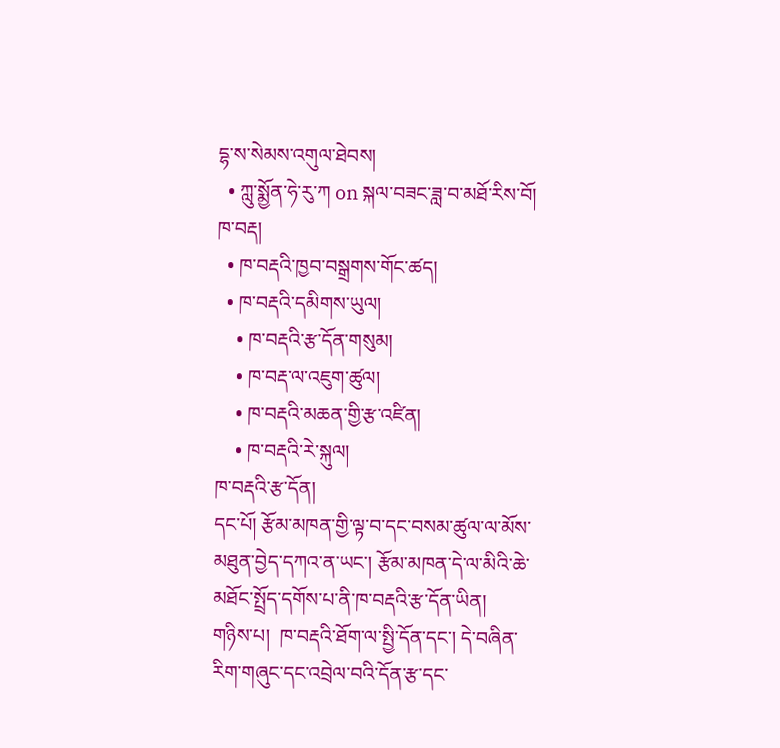དྷ་ས་སེམས་འགུལ་ཐེབས།
  • ཀླུ་སྨྱོན་ཧེ་རུ་ཀ on སྐལ་བཟང་ཟླ་བ་མཐོ་རིས་བོ།
ཁ་བརྡ།
  • ཁ་བརྡའི་ཁྱབ་བསྒྲགས་གོང་ཚད།
  • ཁ་བརྡའི་དམིགས་ཡུལ།
    • ཁ་བརྡའི་རྩ་དོན་གསུམ།
    • ཁ་བརྡ་ལ་འཇུག་ཚུལ།
    • ཁ་བརྡའི་མཆན་གྱི་རྩ་འཛིན།
    • ཁ་བརྡའི་རེ་སྐུལ།
ཁ་བརྡའི་རྩ་དོན།
དང་པོ། རྩོམ་མཁན་གྱི་ལྟ་བ་དང་བསམ་ཚུལ་ལ་མོས་མཐུན་བྱེད་དཀའ་ན་ཡང་། རྩོམ་མཁན་དེ་ལ་མིའི་ཆེ་མཐོང་སྤྲོད་དགོས་པ་ནི་ཁ་བརྡའི་རྩ་དོན་ཡིན།
གཉིས་པ།  ཁ་བརྡའི་ཐོག་ལ་སྤྱི་དོན་དང་། དེ་བཞིན་རིག་གཞུང་དང་འབྲེལ་བའི་དོན་རྩ་དང་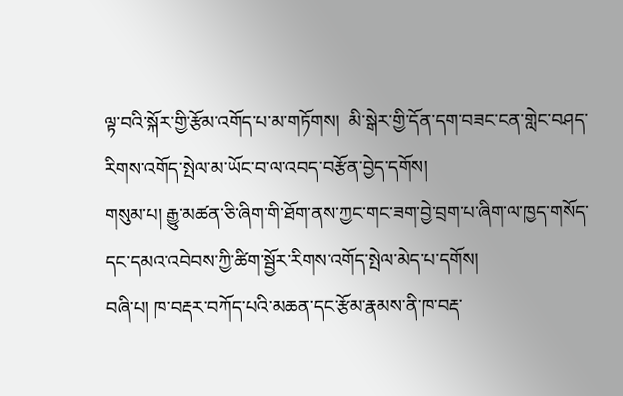ལྟ་བའི་སྐོར་གྱི་རྩོམ་འགོད་པ་མ་གཏོགས།  མི་སྒེར་གྱི་དོན་དག་བཟང་ངན་གླེང་བཤད་རིགས་འགོད་སྤེལ་མ་ཡོང་བ་ལ་འབད་བརྩོན་བྱེད་དགོས།
གསུམ་པ། རྒྱུ་མཚན་ཅི་ཞིག་གི་ཐོག་ནས་ཀྱང་གང་ཟག་བྱེ་བྲག་པ་ཞིག་ལ་ཁྱད་གསོད་དང་དམའ་འབེབས་ཀྱི་ཚིག་སྦྱོར་རིགས་འགོད་སྤེལ་མེད་པ་དགོས།
བཞི་པ། ཁ་བརྡར་བཀོད་པའི་མཆན་དང་རྩོམ་རྣམས་ནི་ཁ་བརྡ་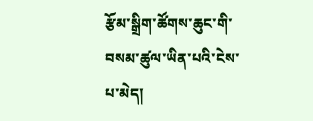རྩོམ་སྒྲིག་ཚོགས་ཆུང་གི་བསམ་ཚུལ་ཡིན་པའི་ངེས་པ་མེད།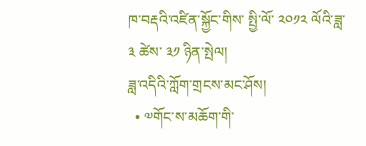ཁ་བརྡའི་འཛིན་སྐྱོང་གིས་ སྤྱི་ལོ་ ༢༠༡༢ ལོའི་ཟླ་ ༣ ཚེས་ ༣༡ ཉིན་སྤེལ།
ཟླ་འདིའི་ཀློག་གྲངས་མང་ཤོས།
  • ༧གོང་ས་མཆོག་གི་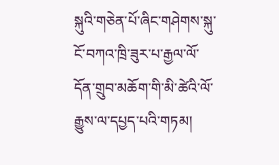སྐུའི་གཅེན་པོ་ཞིང་གཤེགས་སྐུ་ངོ་བཀའ་ཁྲི་ཟུར་པ་རྒྱལ་ལོ་དོན་གྲུབ་མཆོག་གི་མི་ཚེའི་ལོ་རྒྱུས་ལ་དཔྱད་པའི་གཏམ།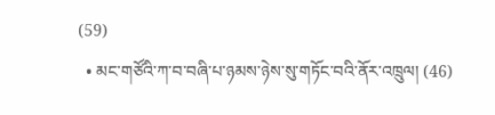(59)
  • མང་གཙོའི་ཀ་བ་བཞི་པ་ཉམས་ཉེས་སུ་གཏོང་བའི་ནོར་འཁྲུལ། (46)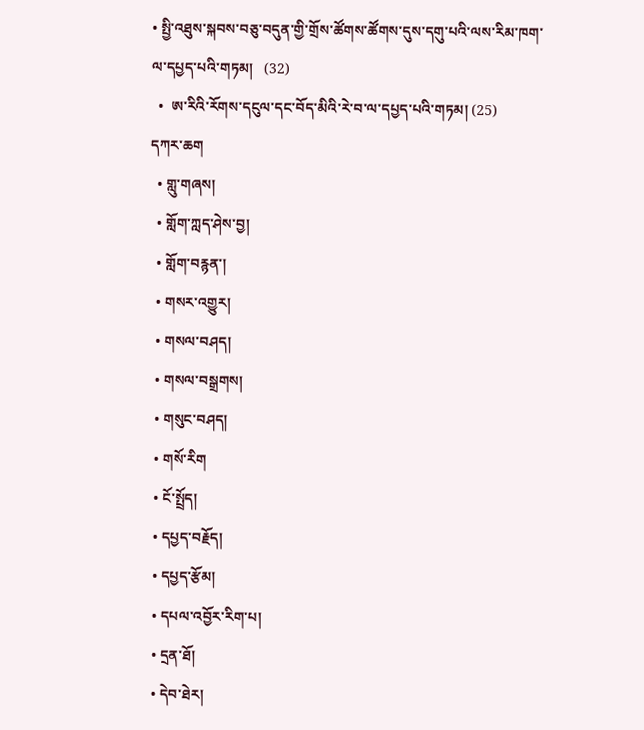• སྤྱི་འཐུས་སྐབས་བཅུ་བདུན་གྱི་གྲོས་ཚོགས་ཚོགས་དུས་དགུ་པའི་ལས་རིམ་ཁག་ལ་དཔྱད་པའི་གཏམ།   (32)
  •  ཨ་རིའི་རོགས་དངུལ་དང་བོད་མིའི་རེ་བ་ལ་དཔྱད་པའི་གཏམ། (25)
དཀར་ཆག
  • གླུ་གཞས།
  • གློག་ཀླད་ཤེས་བྱ།
  • གློག་བརྙན་།
  • གསར་འགྱུར།
  • གསལ་བཤད།
  • གསལ་བསྒྲགས།
  • གསུང་བཤད།
  • གསོ་རིག
  • ངོ་སྤྲོད།
  • དཔྱད་བརྗོད།
  • དཔྱད་རྩོམ།
  • དཔལ་འབྱོར་རིག་པ།
  • དྲན་ཐོ།
  • དེབ་ཐེར།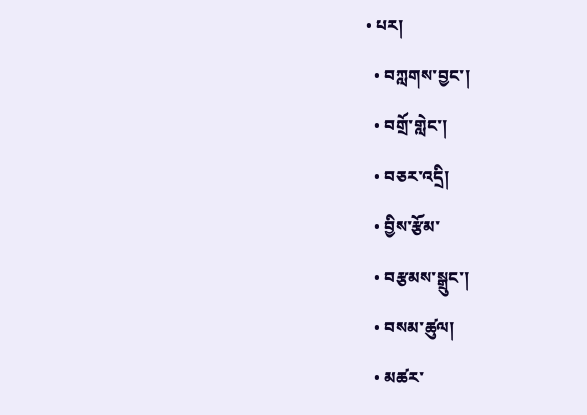• པར།
  • བཀླགས་བྱང་།
  • བགྲོ་གླེང་།
  • བཅར་འདྲི།
  • བྱིས་རྩོམ་
  • བརྩམས་སྒྲུང་།
  • བསམ་ཚུལ།
  • མཚར་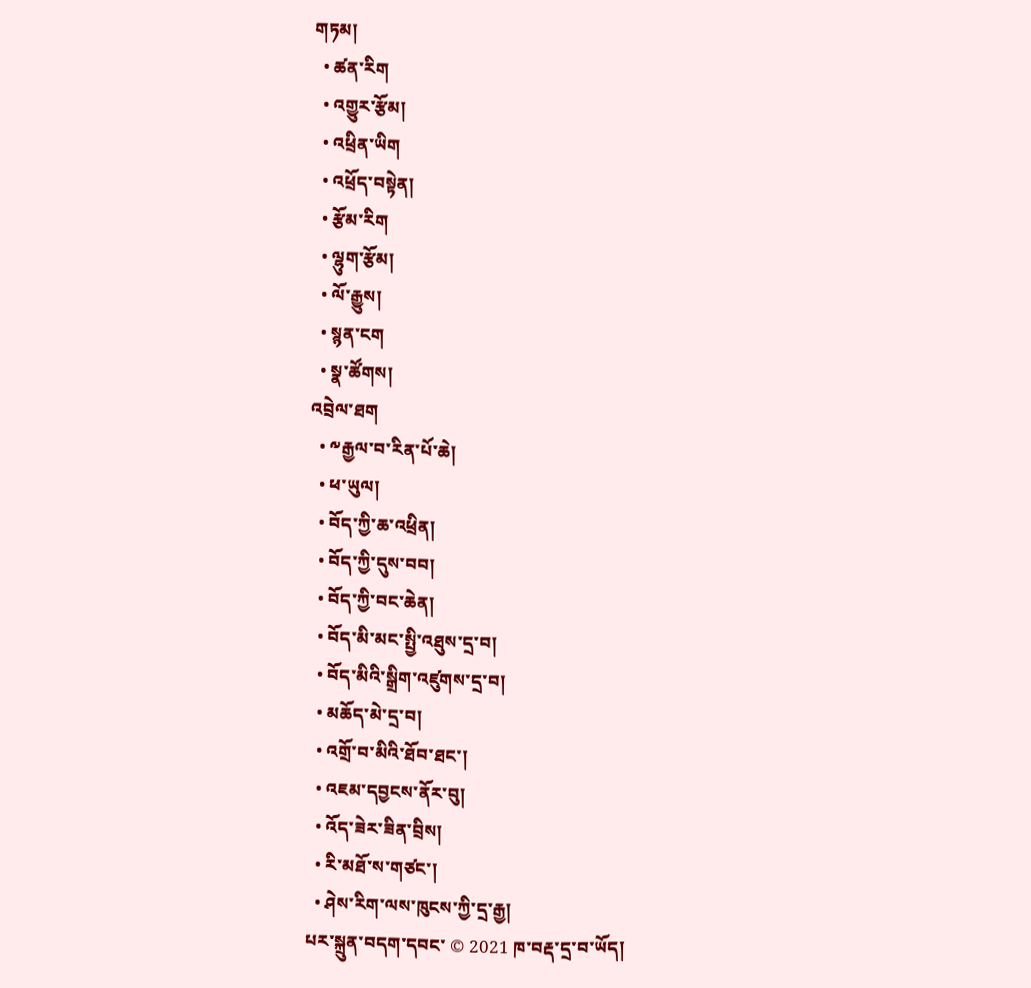གཏམ།
  • ཚན་རིག
  • འགྱུར་རྩོམ།
  • འཕྲིན་ཡིག
  • འཕྲོད་བསྟེན།
  • རྩོམ་རིག
  • ལྷུག་རྩོམ།
  • ལོ་རྒྱུས།
  • སྙན་ངག
  • སྣ་ཚོགས།
འབྲེལ་ཐག
  • ༸རྒྱལ་བ་རིན་པོ་ཆེ།
  • ཕ་ཡུལ།
  • བོད་ཀྱི་ཆ་འཕྲིན།
  • བོད་ཀྱི་དུས་བབ།
  • བོད་ཀྱི་བང་ཆེན།
  • བོད་མི་མང་སྤྱི་འཐུས་དྲ་བ།
  • བོད་མིའི་སྒྲིག་འཛུགས་དྲ་བ།
  • མཆོད་མེ་དྲ་བ།
  • འགྲོ་བ་མིའི་ཐོབ་ཐང་།
  • འཇམ་དབྱངས་ནོར་བུ།
  • འོད་ཟེར་ཟིན་བྲིས།
  • རི་མཐོ་ས་གཙང་།
  • ཤེས་རིག་ལས་ཁུངས་ཀྱི་དྲ་རྒྱ།
པར་སྐྲུན་བདག་དབང་ © 2021 ཁ་བརྡ་དྲ་བ་ཡོད།